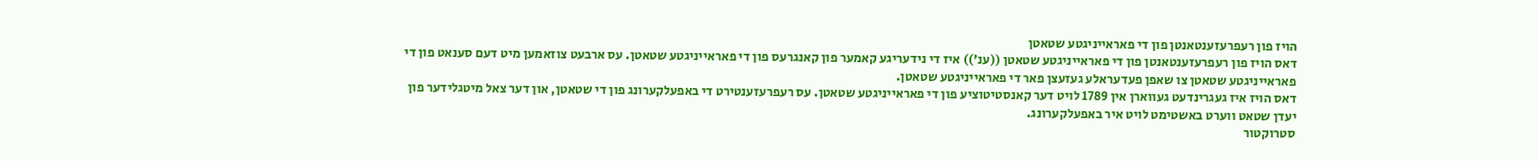הויז פון רעפרעזענטאנטן פון די פאראייניגטע שטאטן
דאס הויז פון רעפרעזענטאנטן פון די פאראייניגטע שטאטן ((ענ')) איז די נידעריגע קאמער פון קאנגרעס פון די פאראייניגטע שטאטן. עס ארבעט צוזאמען מיט דעם סענאט פון די פאראייניגטע שטאטן צו שאפן פעדעראלע געזעצן פאר די פאראייניגטע שטאטן.
דאס הויז איז געגרינדעט געווארן אין 1789 לויט דער קאנסטיטוציע פון די פאראייניגטע שטאטן. עס רעפרעזענטירט די באפעלקערונג פון די שטאטן, און דער צאל מיטגלידער פון יעדן שטאט ווערט באשטימט לויט איר באפעלקערונג.
סטרוקטור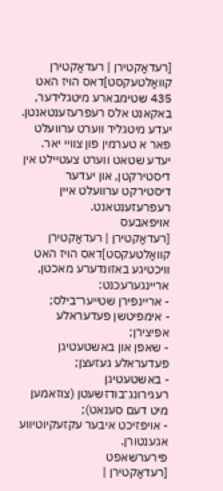[רעדאַקטירן | רעדאַקטירן קוואַלטעקסט]דאס הויז האט 435 שטימבארע מיטגלידער, באקאנט אלס רעפרעזענטאנטן. יעדע מיטגליד ווערט ערוועלט פאר א טערמין פון צוויי יאר.
יעדע שטאט ווערט צעטיילט אין דיסטירקטן, און יעדער דיסטירקט ערוועלט איין רעפרעזענטאנט.
אויפאבעס
[רעדאַקטירן | רעדאַקטירן קוואַלטעקסט]דאס הויז האט וויכטיגע באזונדערע מאכטן, אריינגערעכנט:
- אריינפירן שטייער־בילס;
- אימפיטשן פעדעראלע אפיצירן;
- שאפן און באשטעטיגן פעדעראלע געזעצן;
- באשטעטיגן רעגירונג־בודזשעטן (צוזאמען מיט דעם סענאט);
- אויפזיכט איבער עקזעקיוטיווע אגענטורן.
פירערשאפט
[רעדאַקטירן |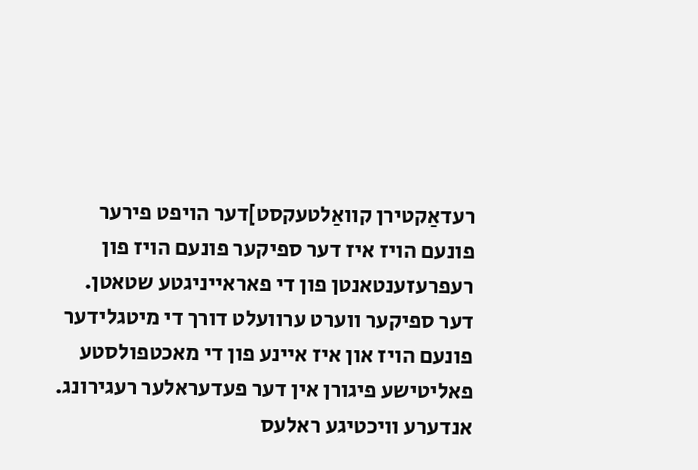רעדאַקטירן קוואַלטעקסט]דער הויפט פירער פונעם הויז איז דער ספיקער פונעם הויז פון רעפרעזענטאנטן פון די פאראייניגטע שטאטן. דער ספיקער ווערט ערוועלט דורך די מיטגלידער פונעם הויז און איז איינע פון די מאכטפולסטע פאליטישע פיגורן אין דער פעדעראלער רעגירונג.
אנדערע וויכטיגע ראלעס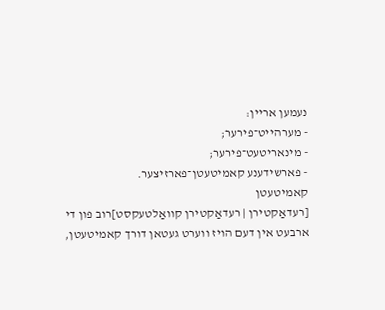נעמען אריין:
- מערהייט־פירער;
- מינאריטעט־פירער;
- פארשידענע קאמיטעטן־פארזיצער.
קאמיטעטן
[רעדאַקטירן | רעדאַקטירן קוואַלטעקסט]רוב פון די ארבעט אין דעם הויז ווערט געטאן דורך קאמיטעטן,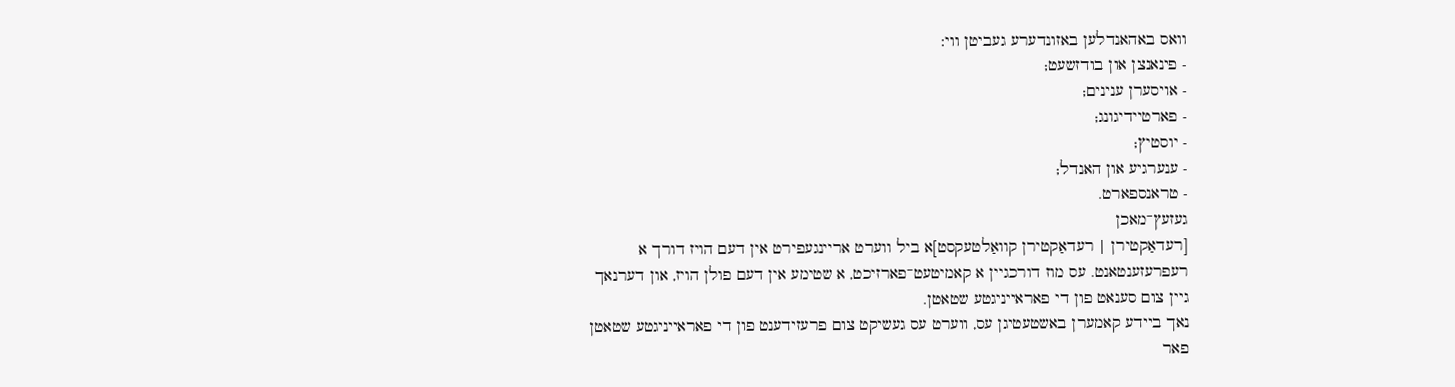וואס באהאנדלען באזונדערע געביטן ווי:
- פינאנצן און בודזשעט;
- אויסערן ענינים;
- פארטיידיגונג;
- יוסטיץ;
- ענערגיע און האנדל;
- טראנספארט.
געזעץ־מאכן
[רעדאַקטירן | רעדאַקטירן קוואַלטעקסט]א ביל ווערט אריינגעפירט אין דעם הויז דורך א רעפרעזענטאנט. עס מוז דורכגיין א קאמיטעט־פארזיכט, א שטימע אין דעם פולן הויז, און דערנאך גיין צום סענאט פון די פאראייניגטע שטאטן.
נאך ביידע קאמערן באשטעטיגן עס, ווערט עס געשיקט צום פרעזידענט פון די פאראייניגטע שטאטן פאר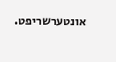אונטערשריפט.